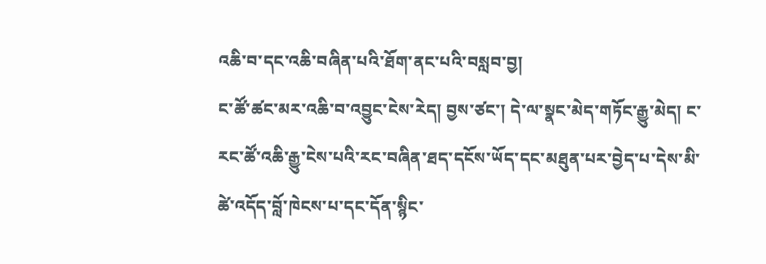འཆི་བ་དང་འཆི་བཞིན་པའི་ཐོག་ནང་པའི་བསླབ་བྱ།
ང་ཚོ་ཚང་མར་འཆི་བ་འབྱུང་ངེས་རེད། བྱས་ཙང་། དེ་ལ་སྣང་མེད་གཏོང་རྒྱུ་མེད། ང་རང་ཚོ་འཆི་རྒྱུ་ངེས་པའི་རང་བཞིན་ཐད་དངོས་ཡོད་དང་མཐུན་པར་བྱེད་པ་དེས་མི་ཚེ་འདོད་བློ་ཁེངས་པ་དང་དོན་སྙིང་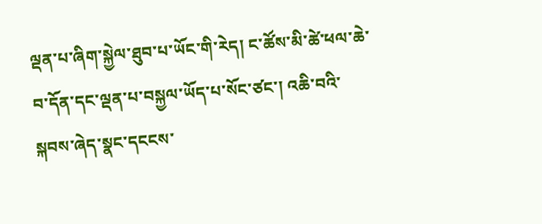ལྡན་པ་ཞིག་སྐྱེལ་ཐུབ་པ་ཡོང་གི་རེད། ང་ཚོས་མི་ཚེ་ཕལ་ཆེ་བ་དོན་དང་ལྡན་པ་བསྐྱལ་ཡོད་པ་སོང་ཙང་། འཆི་བའི་སྐབས་ཞེད་སྣང་དངངས་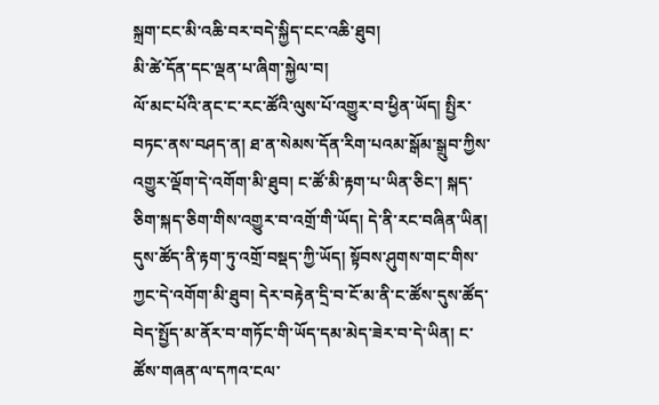སྐྲག་ངང་མི་འཆི་བར་བདེ་སྐྱིད་ངང་འཆི་ཐུབ།
མི་ཚེ་དོན་དང་ལྡན་པ་ཞིག་སྐྱེལ་བ།
ལོ་མང་པོའི་ནང་ང་རང་ཚོའི་ལུས་པོ་འགྱུར་བ་ཕྱིན་ཡོད། སྤྱིར་བཏང་ནས་བཤད་ན། ཐ་ན་སེམས་དོན་རིག་པའམ་སྒོམ་སྒྲུབ་ཀྱིས་འགྱུར་ལྡོག་དེ་འགོག་མི་ཐུབ། ང་ཚོ་མི་རྟག་པ་ཡིན་ཅིང་། སྐད་ཅིག་སྐད་ཅིག་གིས་འགྱུར་བ་འགྲོ་གི་ཡོད། དེ་ནི་རང་བཞིན་ཡིན། དུས་ཚོད་ནི་རྟག་ཏུ་འགྲོ་བསྡད་ཀྱི་ཡོད། སྟོབས་ཤུགས་གང་གིས་ཀྱང་དེ་འགོག་མི་ཐུབ། དེར་བརྟེན་དྲི་བ་ངོ་མ་ནི་ང་ཚོས་དུས་ཚོད་བེད་སྤྱོད་མ་ནོར་བ་གཏོང་གི་ཡོད་དམ་མེད་ཟེར་བ་དེ་ཡིན། ང་ཚོས་གཞན་ལ་དཀའ་ངལ་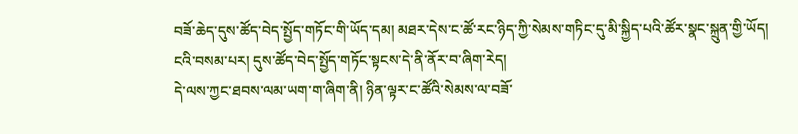བཟོ་ཆེད་དུས་ཚོད་བེད་སྤྱོད་གཏོང་གི་ཡོད་དམ། མཐར་དེས་ང་ཚོ་རང་ཉིད་ཀྱི་སེམས་གཏིང་དུ་མི་སྐྱིད་པའི་ཚོར་སྣང་སྐྲུན་གྱི་ཡོད། ངའི་བསམ་པར། དུས་ཚོད་བེད་སྤྱོད་གཏོང་སྟངས་དེ་ནི་ནོར་བ་ཞིག་རེད།
དེ་ལས་ཀྱང་ཐབས་ལམ་ཡག་ག་ཞིག་ནི། ཉིན་ལྟར་ང་ཚོའི་སེམས་ལ་བཟོ་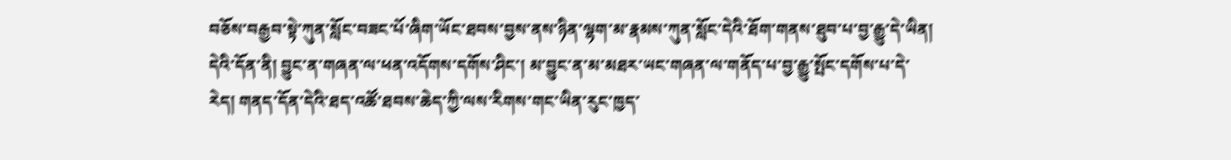བཅོས་བརྒྱབ་སྟེ་ཀུན་སློང་བཟང་པོ་ཞིག་ཡོང་ཐབས་བྱས་ནས་ཉིན་ལྷག་མ་རྣམས་ཀུན་སློང་དེའི་ཐོག་གནས་ཐུབ་པ་བྱ་རྒྱུ་དེ་ཡིན། དེའི་དོན་ནི། བྱུང་ན་གཞན་ལ་ཕན་འདོགས་དགོས་ཤིང་། མ་བྱུང་ན་མ་མཐར་ཡང་གཞན་ལ་གནོད་པ་བྱ་རྒྱུ་སྤོང་དགོས་པ་དེ་རེད། གནད་དོན་དེའི་ཐད་འཚོ་ཐབས་ཆེད་ཀྱི་ལས་རིགས་གང་ཡིན་རུང་ཁྱད་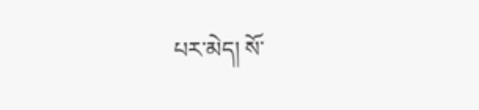པར་མེད། སོ་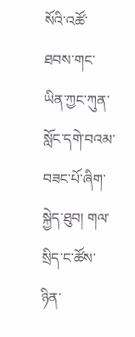སོའི་འཚོ་ཐབས་གང་ཡིན་ཀྱང་ཀུན་སློང་དགེ་བའམ་བཟང་པོ་ཞིག་སྐྱེད་ཐུབ། གལ་སྲིད་ང་ཚོས་ཉིན་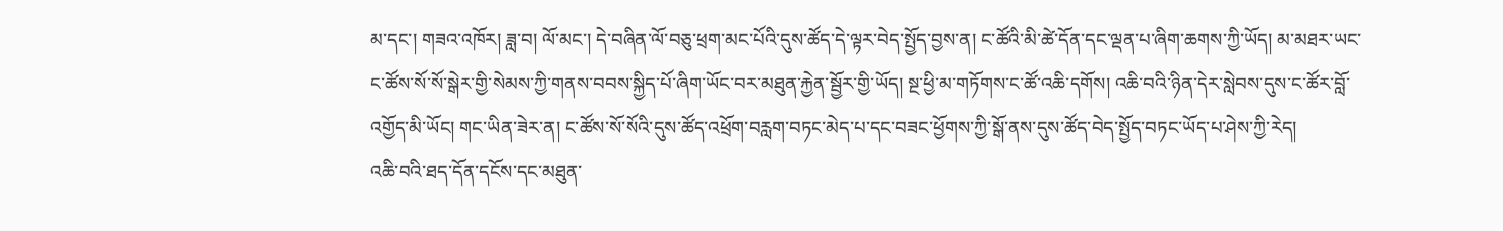མ་དང་། གཟའ་འཁོར། ཟླ་བ། ལོ་མང་། དེ་བཞིན་ལོ་བཅུ་ཕྲག་མང་པོའི་དུས་ཚོད་དེ་ལྟར་བེད་སྤྱོད་བྱས་ན། ང་ཚོའི་མི་ཚེ་དོན་དང་ལྡན་པ་ཞིག་ཆགས་ཀྱི་ཡོད། མ་མཐར་ཡང་ང་ཚོས་སོ་སོ་སྒེར་གྱི་སེམས་ཀྱི་གནས་བབས་སྐྱིད་པོ་ཞིག་ཡོང་བར་མཐུན་རྐྱེན་སྦྱོར་གྱི་ཡོད། སྔ་ཕྱི་མ་གཏོགས་ང་ཚོ་འཆི་དགོས། འཆི་བའི་ཉིན་དེར་སླེབས་དུས་ང་ཚོར་བློ་འགྱོད་མི་ཡོང། གང་ཡིན་ཟེར་ན། ང་ཚོས་སོ་སོའི་དུས་ཚོད་འཕྲོག་བརླག་བཏང་མེད་པ་དང་བཟང་ཕྱོགས་ཀྱི་སྒོ་ནས་དུས་ཚོད་བེད་སྤྱོད་བཏང་ཡོད་པ་ཤེས་ཀྱི་རེད།
འཆི་བའི་ཐད་དོན་དངོས་དང་མཐུན་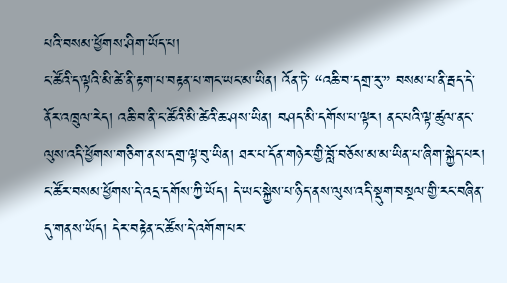པའི་བསམ་ཕྱོགས་ཤིག་ཡོད་པ།
ང་ཚོའི་ད་ལྟའི་མི་ཚེ་ནི་རྟག་པ་བརྟན་པ་གང་ཡང་མ་ཡིན། འོན་ཏེ་ “འཆི་བ་དགྲ་རུ་” བསམ་པ་ནི་རྦད་དེ་ནོར་འཁྲུལ་རེད། འཆི་བ་ནི་ང་ཚོའི་མི་ཚེའི་ཆ་ཤས་ཡིན། བཤད་མི་དགོས་པ་ལྟར། ནང་པའི་ལྟ་ཚུལ་ནང་ལུས་འདི་ཕྱོགས་གཅིག་ནས་དགྲ་ལྟ་བུ་ཡིན། ཐར་པ་དོན་གཉེར་གྱི་བློ་བཅོས་མ་མ་ཡིན་པ་ཞིག་སྐྱེད་པར། ང་ཚོར་བསམ་ཕྱོགས་དེ་འདྲ་དགོས་ཀྱི་ཡོད། དེ་ཡང་སྐྱེས་པ་ཉིད་ནས་ལུས་འདི་སྡུག་བསྔལ་གྱི་རང་བཞིན་དུ་གནས་ཡོད། དེར་བརྟེན་ང་ཚོས་དེ་འགོག་པར་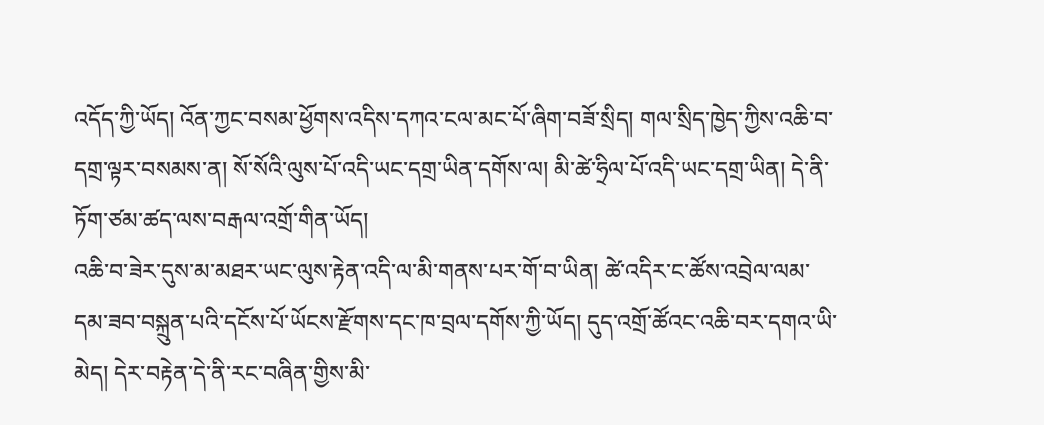འདོད་ཀྱི་ཡོད། འོན་ཀྱང་བསམ་ཕྱོགས་འདིས་དཀའ་ངལ་མང་པོ་ཞིག་བཟོ་སྲིད། གལ་སྲིད་ཁྱེད་ཀྱིས་འཆི་བ་དགྲ་ལྟར་བསམས་ན། སོ་སོའི་ལུས་པོ་འདི་ཡང་དགྲ་ཡིན་དགོས་ལ། མི་ཚེ་ཧྲིལ་པོ་འདི་ཡང་དགྲ་ཡིན། དེ་ནི་ཏོག་ཙམ་ཚད་ལས་བརྒལ་འགྲོ་གིན་ཡོད།
འཆི་བ་ཟེར་དུས་མ་མཐར་ཡང་ལུས་རྟེན་འདི་ལ་མི་གནས་པར་གོ་བ་ཡིན། ཚེ་འདིར་ང་ཚོས་འབྲེལ་ལམ་དམ་ཟབ་བསྐྲུན་པའི་དངོས་པོ་ཡོངས་རྫོགས་དང་ཁ་བྲལ་དགོས་ཀྱི་ཡོད། དུད་འགྲོ་ཚོའང་འཆི་བར་དགའ་ཡི་མེད། དེར་བརྟེན་དེ་ནི་རང་བཞིན་གྱིས་མི་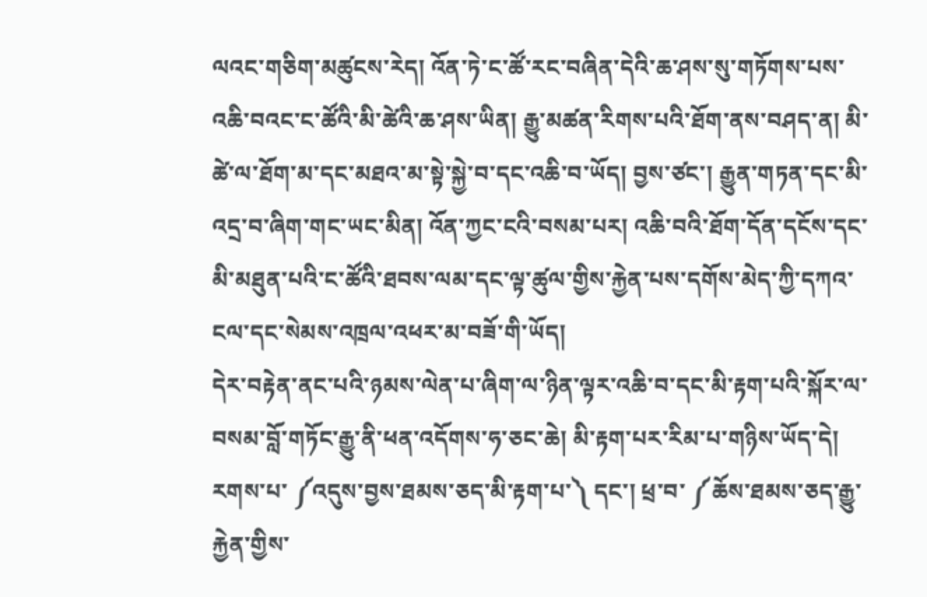ལའང་གཅིག་མཚུངས་རེད། འོན་ཏེ་ང་ཚོ་རང་བཞིན་དེའི་ཆ་ཤས་སུ་གཏོགས་པས་འཆི་བའང་ང་ཚོའི་མི་ཚེའི་ཆ་ཤས་ཡིན། རྒྱུ་མཚན་རིགས་པའི་ཐོག་ནས་བཤད་ན། མི་ཚེ་ལ་ཐོག་མ་དང་མཐའ་མ་སྟེ་སྐྱེ་བ་དང་འཆི་བ་ཡོད། བྱས་ཙང་། རྒྱུན་གཏན་དང་མི་འདྲ་བ་ཞིག་གང་ཡང་མིན། འོན་ཀྱང་ངའི་བསམ་པར། འཆི་བའི་ཐོག་དོན་དངོས་དང་མི་མཐུན་པའི་ང་ཚོའི་ཐབས་ལམ་དང་ལྟ་ཚུལ་གྱིས་རྐྱེན་པས་དགོས་མེད་ཀྱི་དཀའ་ངལ་དང་སེམས་འཁྲལ་འཕར་མ་བཟོ་གི་ཡོད།
དེར་བརྟེན་ནང་པའི་ཉམས་ལེན་པ་ཞིག་ལ་ཉིན་ལྟར་འཆི་བ་དང་མི་རྟག་པའི་སྐོར་ལ་བསམ་བློ་གཏོང་རྒྱུ་ནི་ཕན་འདོགས་ཧ་ཅང་ཆེ། མི་རྟག་པར་རིམ་པ་གཉིས་ཡོད་དེ། རགས་པ་ ༼འདུས་བྱས་ཐམས་ཅད་མི་རྟག་པ་༽ དང་། ཕྲ་བ་ ༼ཆོས་ཐམས་ཅད་རྒྱུ་རྐྱེན་གྱིས་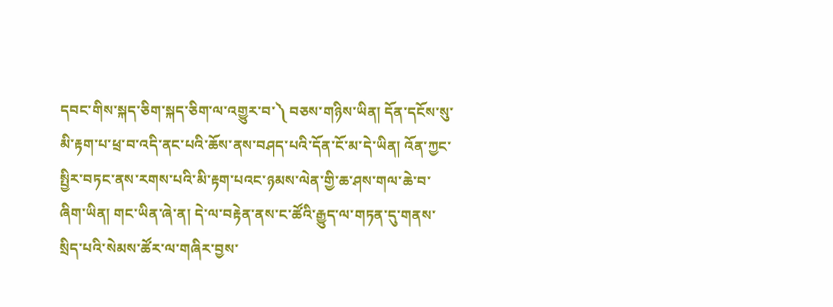དབང་གིས་སྐད་ཅིག་སྐད་ཅིག་ལ་འགྱུར་བ་༽ བཅས་གཉིས་ཡིན། དོན་དངོས་སུ་མི་རྟག་པ་ཕྲ་བ་འདི་ནང་པའི་ཆོས་ནས་བཤད་པའི་དོན་ངོ་མ་དེ་ཡིན། འོན་ཀྱང་སྤྱིར་བཏང་ནས་རགས་པའི་མི་རྟག་པའང་ཉམས་ལེན་གྱི་ཆ་ཤས་གལ་ཆེ་བ་ཞིག་ཡིན། གང་ཡིན་ཞེ་ན། དེ་ལ་བརྟེན་ནས་ང་ཚོའི་རྒྱུད་ལ་གཏན་དུ་གནས་སྲིད་པའི་སེམས་ཚོར་ལ་གཞིར་བྱས་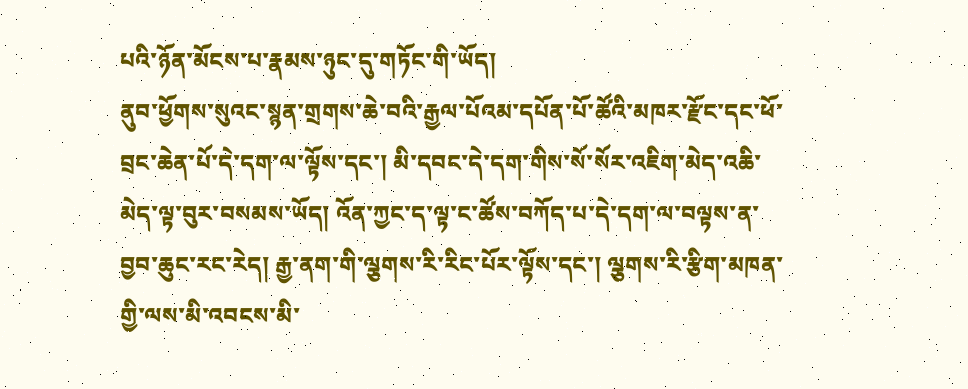པའི་ཉོན་མོངས་པ་རྣམས་ཉུང་དུ་གཏོང་གི་ཡོད།
ནུབ་ཕྱོགས་སུའང་སྙན་གྲགས་ཆེ་བའི་རྒྱལ་པོའམ་དཔོན་པོ་ཚོའི་མཁར་རྫོང་དང་ཕོ་བྲང་ཆེན་པོ་དེ་དག་ལ་ལྟོས་དང་། མི་དབང་དེ་དག་གིས་སོ་སོར་འཇིག་མེད་འཆི་མེད་ལྟ་བུར་བསམས་ཡོད། འོན་ཀྱང་ད་ལྟ་ང་ཚོས་བཀོད་པ་དེ་དག་ལ་བལྟས་ན་བྱབ་ཆུང་རང་རེད། རྒྱ་ནག་གི་ལྕགས་རི་རིང་པོར་ལྟོས་དང་། ལྕགས་རི་རྩིག་མཁན་གྱི་ལས་མི་འབངས་མི་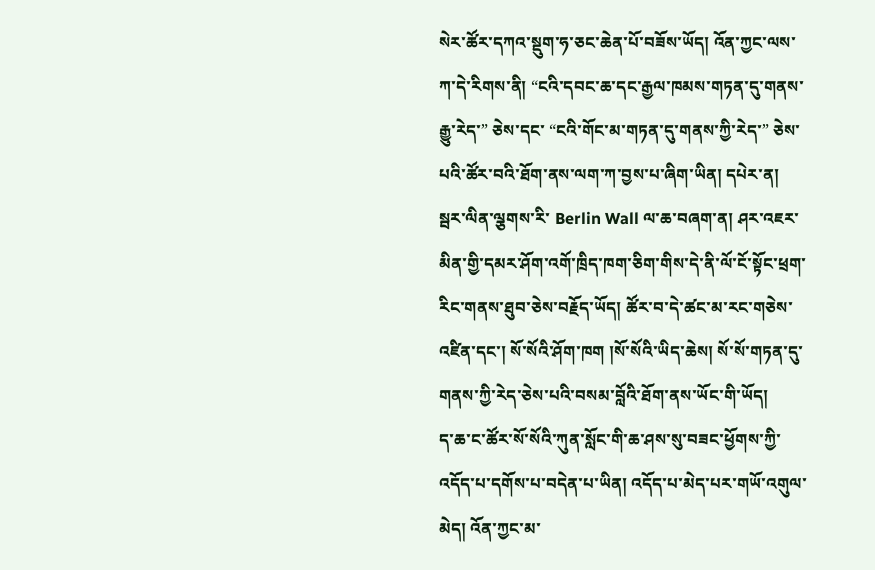སེར་ཚོར་དཀའ་སྡུག་ཧ་ཅང་ཆེན་པོ་བཟོས་ཡོད། འོན་ཀྱང་ལས་ཀ་དེ་རིགས་ནི། “ངའི་དབང་ཆ་དང་རྒྱལ་ཁམས་གཏན་དུ་གནས་རྒྱུ་རེད་” ཅེས་དང་ “ངའི་གོང་མ་གཏན་དུ་གནས་ཀྱི་རེད་” ཅེས་པའི་ཚོར་བའི་ཐོག་ནས་ལག་ཀ་བྱས་པ་ཞིག་ཡིན། དཔེར་ན། སྦར་ལིན་ལྕགས་རི་ Berlin Wall ལ་ཆ་བཞག་ན། ཤར་འཇར་མིན་གྱི་དམར་ཤོག་འགོ་ཁྲིད་ཁག་ཅིག་གིས་དེ་ནི་ལོ་ངོ་སྟོང་ཕྲག་རིང་གནས་ཐུབ་ཅེས་བརྗོད་ཡོད། ཚོར་བ་དེ་ཚང་མ་རང་གཅེས་འཛིན་དང་། སོ་སོའི་ཤོག་ཁག །སོ་སོའི་ཡིད་ཆེས། སོ་སོ་གཏན་དུ་གནས་ཀྱི་རེད་ཅེས་པའི་བསམ་བློའི་ཐོག་ནས་ཡོང་གི་ཡོད།
ད་ཆ་ང་ཚོར་སོ་སོའི་ཀུན་སློང་གི་ཆ་ཤས་སུ་བཟང་ཕྱོགས་ཀྱི་འདོད་པ་དགོས་པ་བདེན་པ་ཡིན། འདོད་པ་མེད་པར་གཡོ་འགུལ་མེད། འོན་ཀྱང་མ་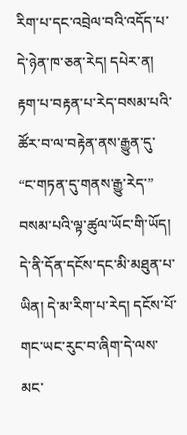རིག་པ་དང་འབྲེལ་བའི་འདོད་པ་དེ་ཉེན་ཁ་ཅན་རེད། དཔེར་ན། རྟག་པ་བརྟན་པ་རེད་བསམ་པའི་ཚོར་བ་ལ་བརྟེན་ནས་རྒྱུན་དུ་ “ང་གཏན་དུ་གནས་རྒྱུ་རེད་” བསམ་པའི་ལྟ་ཚུལ་ཡོང་གི་ཡོད། དེ་ནི་དོན་དངོས་དང་མི་མཐུན་པ་ཡིན། དེ་མ་རིག་པ་རེད། དངོས་པོ་གང་ཡང་རུང་བ་ཞིག་དེ་ལས་མང་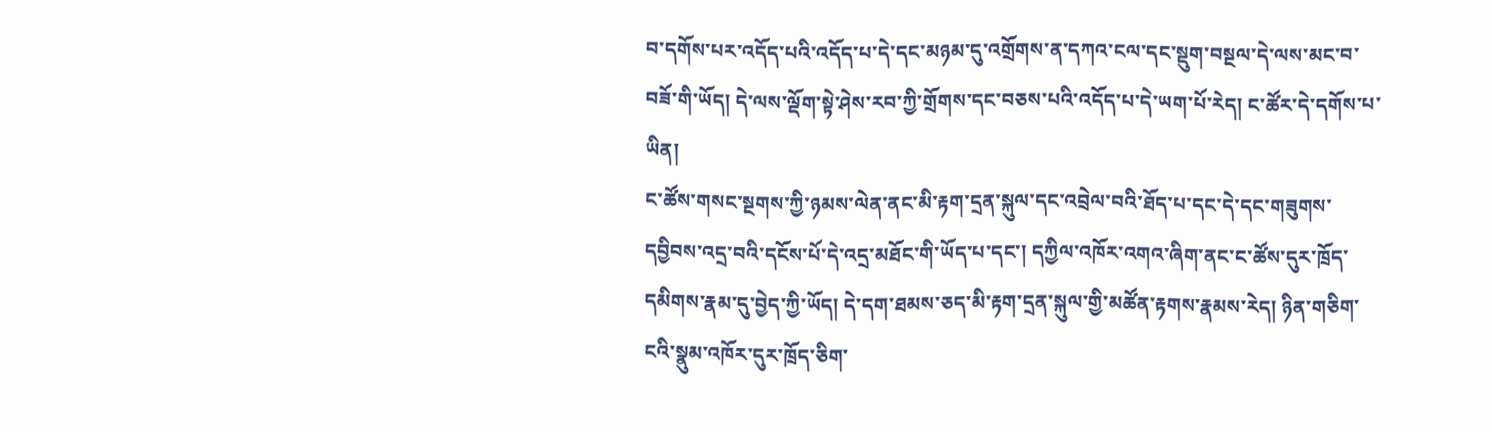བ་དགོས་པར་འདོད་པའི་འདོད་པ་དེ་དང་མཉམ་དུ་འགྲོགས་ན་དཀའ་ངལ་དང་སྡུག་བསྔལ་དེ་ལས་མང་བ་བཟོ་གི་ཡོད། དེ་ལས་ལྡོག་སྟེ་ཤེས་རབ་ཀྱི་གྲོགས་དང་བཅས་པའི་འདོད་པ་དེ་ཡག་པོ་རེད། ང་ཚོར་དེ་དགོས་པ་ཡིན།
ང་ཚོས་གསང་སྔགས་ཀྱི་ཉམས་ལེན་ནང་མི་རྟག་དྲན་སྐུལ་དང་འབྲེལ་བའི་ཐོད་པ་དང་དེ་དང་གཟུགས་དབྱིབས་འདྲ་བའི་དངོས་པོ་དེ་འདྲ་མཐོང་གི་ཡོད་པ་དང་། དཀྱིལ་འཁོར་འགའ་ཞིག་ནང་ང་ཚོས་དུར་ཁྲོད་དམིགས་རྣམ་དུ་བྱེད་ཀྱི་ཡོད། དེ་དག་ཐམས་ཅད་མི་རྟག་དྲན་སྐུལ་གྱི་མཚོན་རྟགས་རྣམས་རེད། ཉིན་གཅིག་ངའི་སྣུམ་འཁོར་དུར་ཁྲོད་ཅིག་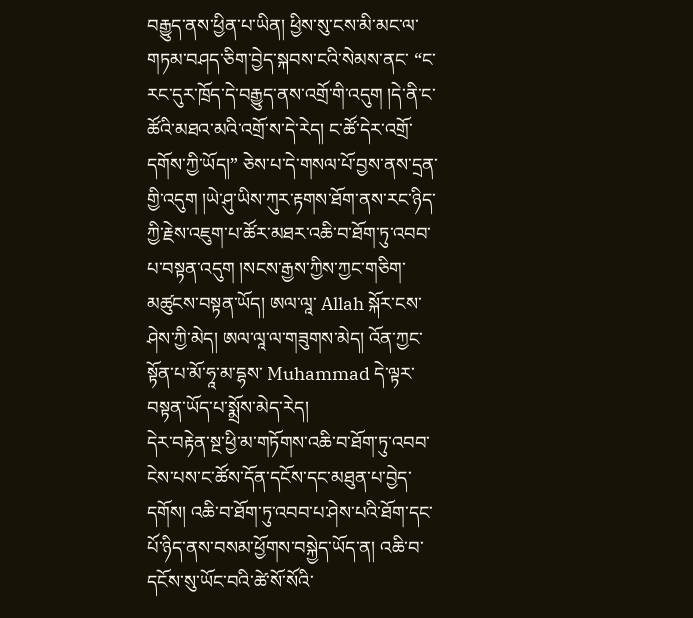བརྒྱུད་ནས་ཕྱིན་པ་ཡིན། ཕྱིས་སུ་ངས་མི་མང་ལ་གཏམ་བཤད་ཅིག་བྱེད་སྐབས་ངའི་སེམས་ནང་ “ང་རང་དུར་ཁྲོད་དེ་བརྒྱུད་ནས་འགྲོ་གི་འདུག །དེ་ནི་ང་ཚོའི་མཐའ་མའི་འགྲོ་ས་དེ་རེད། ང་ཚོ་དེར་འགྲོ་དགོས་ཀྱི་ཡོད།” ཅེས་པ་དེ་གསལ་པོ་བྱས་ནས་དྲན་གྱི་འདུག །ཡེ་ཤུ་ཡིས་ཀུར་རྟགས་ཐོག་ནས་རང་ཉིད་ཀྱི་རྗེས་འཇུག་པ་ཚོར་མཐར་འཆི་བ་ཐོག་ཏུ་འབབ་པ་བསྟན་འདུག །སངས་རྒྱས་ཀྱིས་ཀྱང་གཅིག་མཚུངས་བསྟན་ཡོད། ཨལ་ལཱ་ Allah སྐོར་ངས་ཤེས་ཀྱི་མེད། ཨལ་ལཱ་ལ་གཟུགས་མེད། འོན་ཀྱང་སྟོན་པ་མོ་ཧཱ་མ་དྷས་ Muhammad དེ་ལྟར་བསྟན་ཡོད་པ་སྨྲོས་མེད་རེད།
དེར་བརྟེན་སྔ་ཕྱི་མ་གཏོགས་འཆི་བ་ཐོག་ཏུ་འབབ་ངེས་པས་ང་ཚོས་དོན་དངོས་དང་མཐུན་པ་བྱེད་དགོས། འཆི་བ་ཐོག་ཏུ་འབབ་པ་ཤེས་པའི་ཐོག་དང་པོ་ཉིད་ནས་བསམ་ཕྱོགས་བསྐྱེད་ཡོད་ན། འཆི་བ་དངོས་སུ་ཡོང་བའི་ཚེ་སོ་སོའི་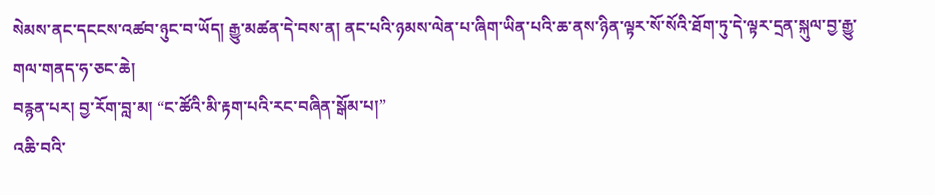སེམས་ནང་དངངས་འཚབ་ཉུང་བ་ཡོད། རྒྱུ་མཚན་དེ་བས་ན། ནང་པའི་ཉམས་ལེན་པ་ཞིག་ཡིན་པའི་ཆ་ནས་ཉིན་ལྟར་སོ་སོའི་ཐོག་ཏུ་དེ་ལྟར་དྲན་སྐུལ་བྱ་རྒྱུ་གལ་གནད་ཧ་ཅང་ཆེ།
བརྙན་པར། བྱ་རོག་བླ་མ། “ང་ཚོའི་མི་རྟག་པའི་རང་བཞིན་སྒོམ་པ།”
འཆི་བའི་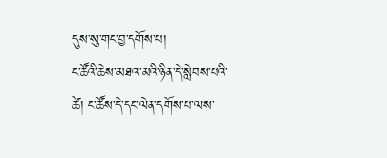དུས་སུ་གང་བྱ་དགོས་པ།
ང་ཚོའི་ཆེས་མཐའ་མའི་ཉིན་དེ་སླེབས་པའི་ཚེ། ང་ཚོས་དེ་དང་ལེན་དགོས་པ་ལས་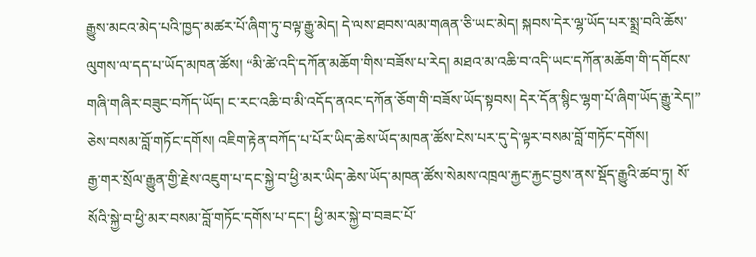རྒྱུས་མངའ་མེད་པའི་ཁྱད་མཚར་པོ་ཞིག་ཏུ་བལྟ་རྒྱུ་མེད། དེ་ལས་ཐབས་ལམ་གཞན་ཅི་ཡང་མེད། སྐབས་དེར་ལྷ་ཡོད་པར་སྨྲ་བའི་ཆོས་ལུགས་ལ་དད་པ་ཡོད་མཁན་ཚོས། “མི་ཚེ་འདི་དཀོན་མཆོག་གིས་བཟོས་པ་རེད། མཐའ་མ་འཆི་བ་འདི་ཡང་དཀོན་མཆོག་གི་དགོངས་གཞི་གཞིར་བཟུང་བཀོད་ཡོད། ང་རང་འཆི་བ་མི་འདོད་ནའང་དཀོན་ཅོག་གི་བཟོས་ཡོད་སྟབས། དེར་དོན་སྙིང་ལྷག་པོ་ཞིག་ཡོད་རྒྱུ་རེད།” ཅེས་བསམ་བློ་གཏོང་དགོས། འཇིག་རྟེན་བཀོད་པ་པོར་ཡིད་ཆེས་ཡོད་མཁན་ཚོས་ངེས་པར་དུ་དེ་ལྟར་བསམ་བློ་གཏོང་དགོས།
རྒྱ་གར་སྲོལ་རྒྱུན་གྱི་རྗེས་འཇུག་པ་དང་སྐྱེ་བ་ཕྱི་མར་ཡིད་ཆེས་ཡོད་མཁན་ཚོས་སེམས་འཁྲལ་རྐྱང་རྐྱང་བྱས་ནས་སྡོད་རྒྱུའི་ཚབ་ཏུ། སོ་སོའི་སྐྱེ་བ་ཕྱི་མར་བསམ་བློ་གཏོང་དགོས་པ་དང་། ཕྱི་མར་སྐྱེ་བ་བཟང་པོ་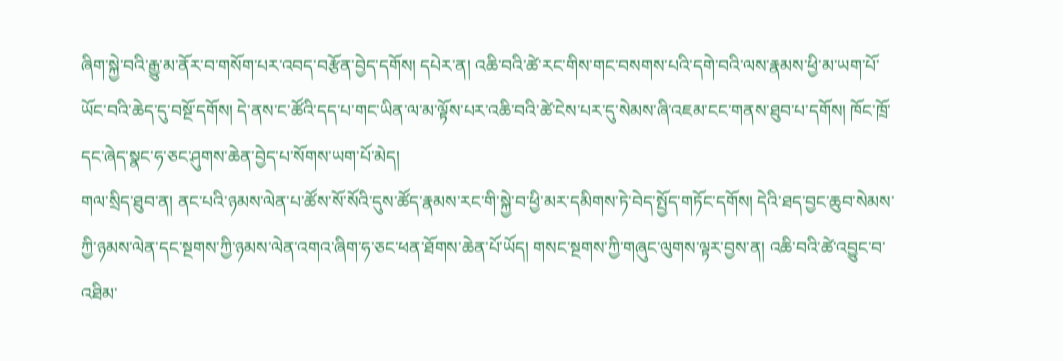ཞིག་སྐྱེ་བའི་རྒྱུ་མ་ནོར་བ་གསོག་པར་འབད་བརྩོན་བྱེད་དགོས། དཔེར་ན། འཆི་བའི་ཚེ་རང་གིས་གང་བསགས་པའི་དགེ་བའི་ལས་རྣམས་ཕྱི་མ་ཡག་པོ་ཡོང་བའི་ཆེད་དུ་བསྔོ་དགོས། དེ་ནས་ང་ཚོའི་དད་པ་གང་ཡིན་ལ་མ་ལྟོས་པར་འཆི་བའི་ཚེ་ངེས་པར་དུ་སེམས་ཞི་འཇམ་ངང་གནས་ཐུབ་པ་དགོས། ཁོང་ཁྲོ་དང་ཞེད་སྣང་ཧ་ཅང་ཤུགས་ཆེན་བྱེད་པ་སོགས་ཡག་པོ་མེད།
གལ་སྲིད་ཐུབ་ན། ནང་པའི་ཉམས་ལེན་པ་ཚོས་སོ་སོའི་དུས་ཚོད་རྣམས་རང་གི་སྐྱེ་བ་ཕྱི་མར་དམིགས་ཏེ་བེད་སྤྱོད་གཏོང་དགོས། དེའི་ཐད་བྱང་ཆུབ་སེམས་ཀྱི་ཉམས་ལེན་དང་སྔགས་ཀྱི་ཉམས་ལེན་འགའ་ཞིག་ཧ་ཅང་ཕན་ཐོགས་ཆེན་པོ་ཡོད། གསང་སྔགས་ཀྱི་གཞུང་ལུགས་ལྟར་བྱས་ན། འཆི་བའི་ཚེ་འབྱུང་བ་འཐིམ་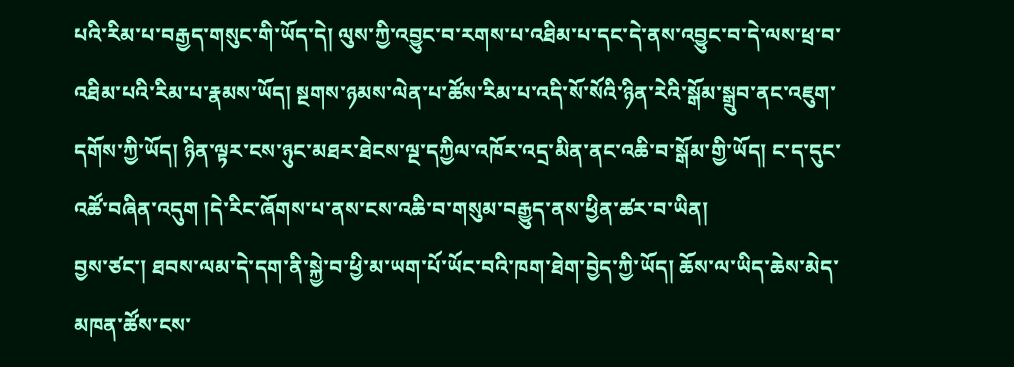པའི་རིམ་པ་བརྒྱད་གསུང་གི་ཡོད་དེ། ལུས་ཀྱི་འབྱུང་བ་རགས་པ་འཐིམ་པ་དང་དེ་ནས་འབྱུང་བ་དེ་ལས་ཕྲ་བ་འཐིམ་པའི་རིམ་པ་རྣམས་ཡོད། སྔགས་ཉམས་ལེན་པ་ཚོས་རིམ་པ་འདི་སོ་སོའི་ཉིན་རེའི་སྒོམ་སྒྲུབ་ནང་འཇུག་དགོས་ཀྱི་ཡོད། ཉིན་ལྟར་ངས་ཉུང་མཐར་ཐེངས་ལྔ་དཀྱིལ་འཁོར་འདྲ་མིན་ནང་འཆི་བ་སྒོམ་གྱི་ཡོད། ང་ད་དུང་འཚོ་བཞིན་འདུག །དེ་རིང་ཞོགས་པ་ནས་ངས་འཆི་བ་གསུམ་བརྒྱུད་ནས་ཕྱིན་ཚར་བ་ཡིན།
བྱས་ཙང་། ཐབས་ལམ་དེ་དག་ནི་སྐྱེ་བ་ཕྱི་མ་ཡག་པོ་ཡོང་བའི་ཁག་ཐེག་བྱེད་ཀྱི་ཡོད། ཆོས་ལ་ཡིད་ཆེས་མེད་མཁན་ཚོས་ངས་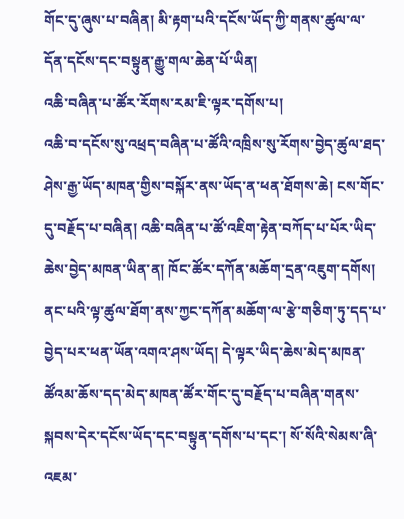གོང་དུ་ཞུས་པ་བཞིན། མི་རྟག་པའི་དངོས་ཡོད་ཀྱི་གནས་ཚུལ་ལ་དོན་དངོས་དང་བསྟུན་རྒྱུ་གལ་ཆེན་པོ་ཡིན།
འཆི་བཞིན་པ་ཚོར་རོགས་རམ་ཇི་ལྟར་དགོས་པ།
འཆི་བ་དངོས་སུ་འཕྲད་བཞིན་པ་ཚོའི་འཁྲིས་སུ་རོགས་བྱེད་ཚུལ་ཐད་ཤེས་རྒྱ་ཡོད་མཁན་གྱིས་བསྐོར་ནས་ཡོད་ན་ཕན་ཐོགས་ཆེ། ངས་གོང་དུ་བརྗོད་པ་བཞིན། འཆི་བཞིན་པ་ཚོ་འཇིག་རྟེན་བཀོད་པ་པོར་ཡིད་ཆེས་བྱེད་མཁན་ཡིན་ན། ཁོང་ཚོར་དཀོན་མཆོག་དྲན་འཇུག་དགོས། ནང་པའི་ལྟ་ཚུལ་ཐོག་ནས་ཀྱང་དཀོན་མཆོག་ལ་རྩེ་གཅིག་ཏུ་དད་པ་བྱེད་པར་ཕན་ཡོན་འགའ་ཤས་ཡོད། དེ་ལྟར་ཡིད་ཆེས་མེད་མཁན་ཚོའམ་ཆོས་དད་མེད་མཁན་ཚོར་གོང་དུ་བརྗོད་པ་བཞིན་གནས་སྐབས་དེར་དངོས་ཡོད་དང་བསྟུན་དགོས་པ་དང་། སོ་སོའི་སེམས་ཞི་འཇམ་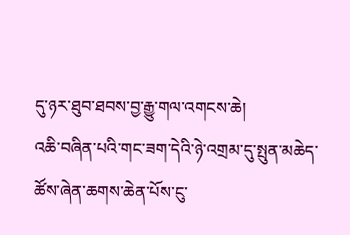དུ་ཉར་ཐུབ་ཐབས་བྱ་རྒྱུ་གལ་འགངས་ཆེ།
འཆི་བཞིན་པའི་གང་ཟག་དེའི་ཉེ་འགྲམ་དུ་སྤུན་མཆེད་ཚོས་ཞེན་ཆགས་ཆེན་པོས་ངུ་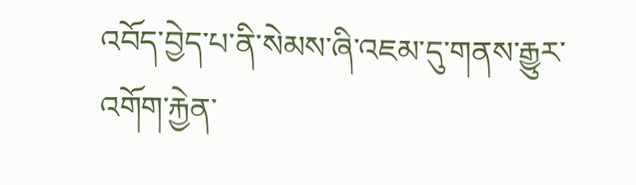འབོད་བྱེད་པ་ནི་སེམས་ཞི་འཇམ་དུ་གནས་རྒྱུར་འགོག་རྐྱེན་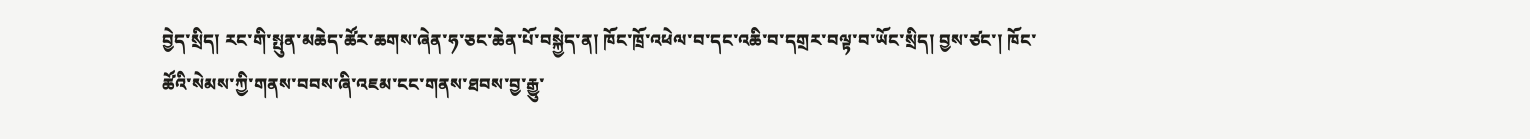བྱེད་སྲིད། རང་གི་སྤུན་མཆེད་ཚོར་ཆགས་ཞེན་ཧ་ཅང་ཆེན་པོ་བསྐྱེད་ན། ཁོང་ཁྲོ་འཕེལ་བ་དང་འཆི་བ་དགྲར་བལྟ་བ་ཡོང་སྲིད། བྱས་ཙང་། ཁོང་ཚོའི་སེམས་ཀྱི་གནས་བབས་ཞི་འཇམ་ངང་གནས་ཐབས་བྱ་རྒྱུ་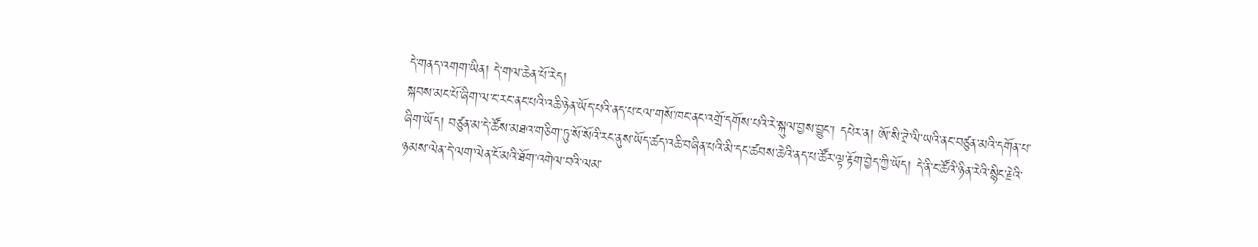དེ་གནད་འགག་ཡིན། དེ་གལ་ཆེན་པོ་རེད།
སྐབས་མང་པོ་ཞིག་ལ་ང་རང་ནང་པའི་འཆི་ཉེན་ཡོད་པའི་ནད་པ་ངལ་གསོ་ཁང་ནང་འགྲོ་དགོས་པའི་རེ་སྐུལ་བྱས་བྱུང་། དཔེར་ན། ཨོ་སི་ཊྲེ་ལི་ཡའི་ནང་བཙུན་མའི་དགོན་པ་ཞིག་ཡོད། བཙུན་མ་དེ་ཚོས་མཐའ་གཅིག་ཏུ་སོ་སོའི་རང་ནུས་ཡོད་ཚད་འཆི་བཞིན་པའི་མི་དང་ཚབས་ཆེའི་ནད་པ་ཚོར་ལྟ་རྟོག་བྱེད་ཀྱི་ཡོད། དེ་ནི་ང་ཚོའི་ཉིན་རེའི་སྙིང་རྗེའི་ཉམས་ལེན་དེ་ལག་ལེན་ངོ་མའི་ཐོག་འགེལ་བའི་ལམ་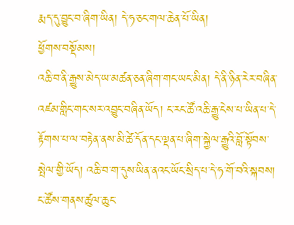རྨད་དུ་བྱུང་བ་ཞིག་ཡིན། དེ་ཧ་ཅང་གལ་ཆེན་པོ་ཡིན།
ཕྱོགས་བསྡོམས།
འཆི་བ་ནི་རྒྱུས་མེད་ཡ་མཚན་ཅན་ཞིག་གང་ཡང་མིན། དེ་ནི་ཉིན་རེར་བཞིན་འཛམ་གླིང་གང་སར་འབྱུང་བཞིན་ཡོད། ང་རང་ཚོ་འཆི་རྒྱུ་ངེས་པ་ཡིན་པ་དེ་རྟོགས་པ་ལ་བརྟེན་ནས་མི་ཚེ་དོན་དང་ལྡན་པ་ཞིག་སྐྱེལ་རྒྱུའི་བློ་སྟོབས་སྤེལ་གྱི་ཡོད། འཆི་བ་ག་དུས་ཡིན་ནའང་ཡོང་སྲིད་པ་དེ་ཧ་གོ་བའི་སྐབས། ང་ཚོས་གནས་ཚུལ་ཆུང་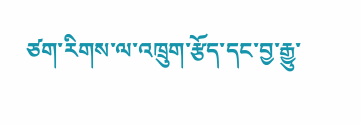ཙག་རིགས་ལ་འཁྲུག་རྩོད་དང་བྱ་རྒྱུ་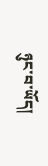ཉུང་བ་ཡོད།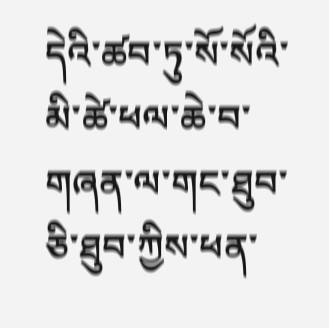དེའི་ཚབ་ཏུ་སོ་སོའི་མི་ཚེ་ཕལ་ཆེ་བ་གཞན་ལ་གང་ཐུབ་ཅི་ཐུབ་ཀྱིས་ཕན་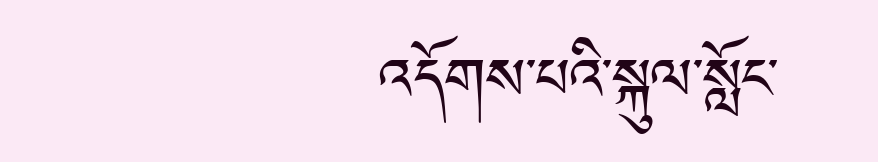འདོགས་པའི་སྐུལ་སློང་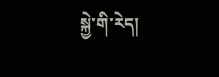སྐྱེ་གི་རེད།